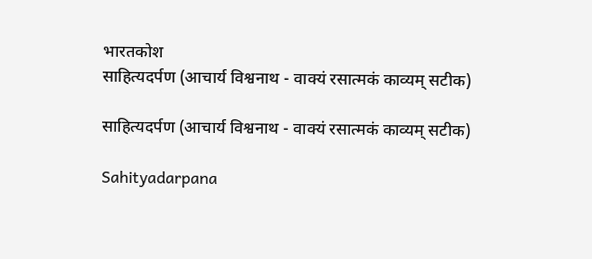भारतकोश
साहित्यदर्पण (आचार्य विश्वनाथ - वाक्यं रसात्मकं काव्यम् सटीक)

साहित्यदर्पण (आचार्य विश्वनाथ - वाक्यं रसात्मकं काव्यम् सटीक)

Sahityadarpana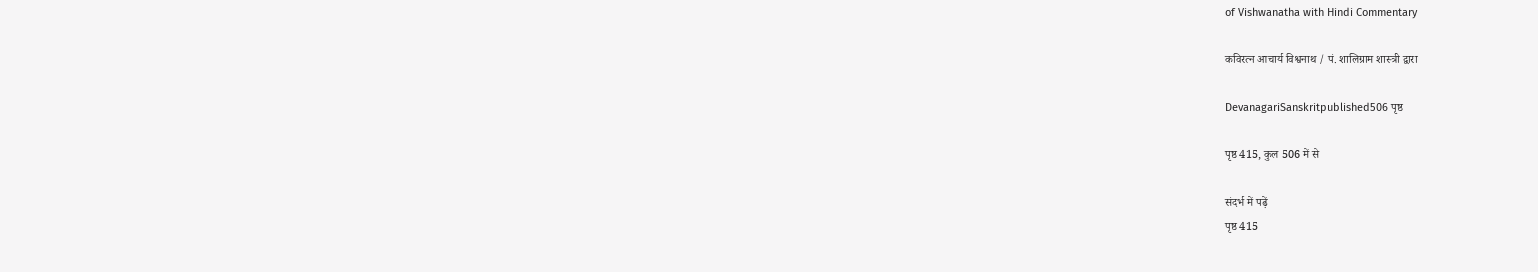of Vishwanatha with Hindi Commentary

कविरत्न आचार्य विश्वनाथ / पं. शालिग्राम शास्त्री द्वारा

DevanagariSanskritpublished506 पृष्ठ

पृष्ठ 415, कुल 506 में से

संदर्भ में पढ़ें
पृष्ठ 415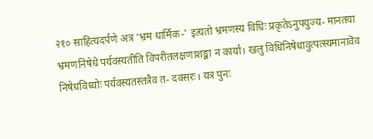२१० साहित्यदर्पणे अत्र 'भ्रम धार्मिक-' इत्यतो भ्रमणस्य विधिः प्रकृतेऽनुपयुज्य- मानतया भ्रमणनिषेधे पर्यवस्यतीति विपरीतलक्षणाशङ्का न कार्या। खलु विधिनिषेधावुत्पत्स्यमानावॆव निषेधविध्योः पर्यवस्यतस्तत्रैव त- दवसरः। यत्र पुनः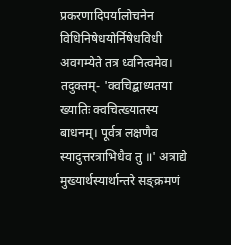प्रकरणादिपर्यालोचनेन विधिनिषेधयोर्निषेधविधी अवगम्येते तत्र ध्वनित्वमेव। तदुक्तम्- 'क्वचिद्बाध्यतया ख्यातिः क्वचित्ख्यातस्य बाधनम्। पूर्वत्र लक्षणैव स्यादुत्तरत्राभिधैव तु ॥' अत्राद्ये मुख्यार्थस्यार्थान्तरे सङ्क्रमणं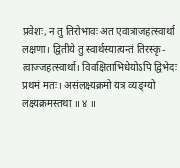प्रवेशः, न तु तिरोभावः अत एवात्राजहत्स्वार्था लक्षणा। द्वितीये तु स्वार्थस्यात्यन्तं तिरस्कृ- त्वाज्जहत्स्वार्था। विवक्षिताभिधेयोऽपि द्विभेदः प्रथमं मतः। असंलक्ष्यक्रमो यत्र व्यङ्ग्यो लक्ष्यक्रमस्तथा ॥ ४ ॥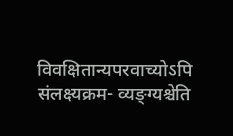विवक्षितान्यपरवाच्योऽपि संलक्ष्यक्रम- व्यङ्ग्यश्चेति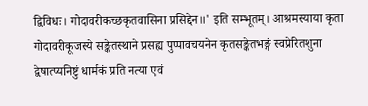द्विविधः। गोदावरीकच्छकृतवासिना प्रसिद्देन॥' इति सम्भूतम्। आश्रमस्याया कृता गोदावरीकूजस्ये सङ्केतस्थाने प्रसह्य पुप्पावचयनेन कृतसङ्केतभङ्गं स्वप्रेरितशुना द्वेषात्प्यनिष्टुं धार्मकं प्रति नत्या एवं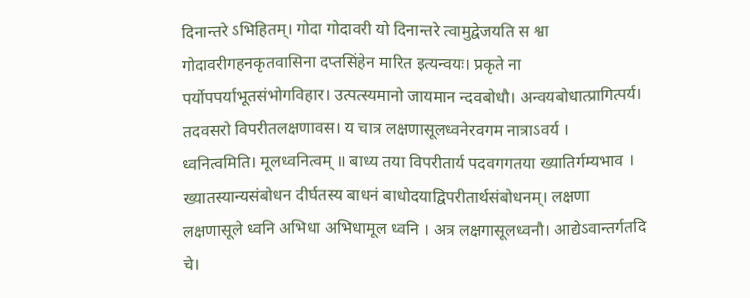दिनान्तरे ऽभिहितम्। गोदा गोदावरी यो दिनान्तरे त्वामुद्वेजयति स श्वा गोदावरीगहनकृतवासिना दप्तसिंहेन मारित इत्यन्वयः। प्रकृते ना पर्योपपर्याभूतसंभोगविहार। उत्पत्स्यमानो जायमान न्दवबोधौ। अन्वयबोधात्प्रागित्पर्य। तदवसरो विपरीतलक्षणावस। य चात्र लक्षणासूलध्वनेरवगम नात्राऽवर्य । ध्वनित्वमिति। मूलध्वनित्वम् ॥ बाध्य तया विपरीतार्य पदवगगतया ख्यातिर्गम्यभाव । ख्यातस्यान्यसंबोधन दीर्घतस्य बाधनं बाधोदयाद्विपरीतार्थसंबोधनम्। लक्षणा लक्षणासूले ध्वनि अभिधा अभिधामूल ध्वनि । अत्र लक्षगासूलध्वनौ। आद्येऽवान्तर्गतदि चे।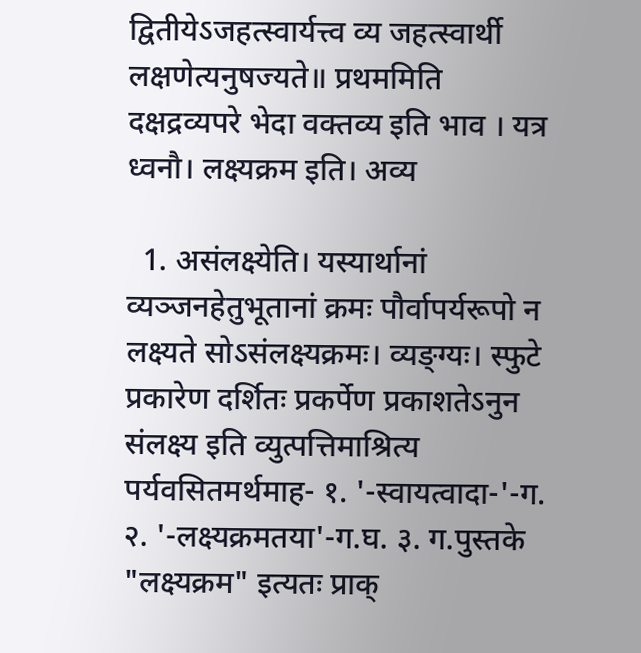द्वितीयेऽजहत्स्वार्यत्त्व व्य जहत्स्वार्थी लक्षणेत्यनुषज्यते॥ प्रथममिति दक्षद्रव्यपरे भेदा वक्तव्य इति भाव । यत्र ध्वनौ। लक्ष्यक्रम इति। अव्य

  1. असंलक्ष्येति। यस्यार्थानां व्यञ्जनहेतुभूतानां क्रमः पौर्वापर्यरूपो न लक्ष्यते सोऽसंलक्ष्यक्रमः। व्यङ्ग्यः। स्फुटे प्रकारेण दर्शितः प्रकर्पेण प्रकाशतेऽनुन संलक्ष्य इति व्युत्पत्तिमाश्रित्य पर्यवसितमर्थमाह- १. '-स्वायत्वादा-'-ग. २. '-लक्ष्यक्रमतया'-ग.घ. ३. ग.पुस्तके "लक्ष्यक्रम" इत्यतः प्राक्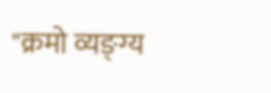"क्रमो व्यङ्ग्य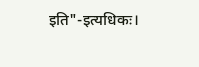इति"-इत्यधिकः।